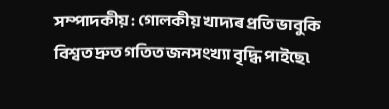সম্পাদকীয় : গোলকীয় খাদ্যৰ প্রতি ভাবুকি
বিশ্বত দ্রুত গতিত জনসংখ্যা বৃদ্ধি পাইছে৷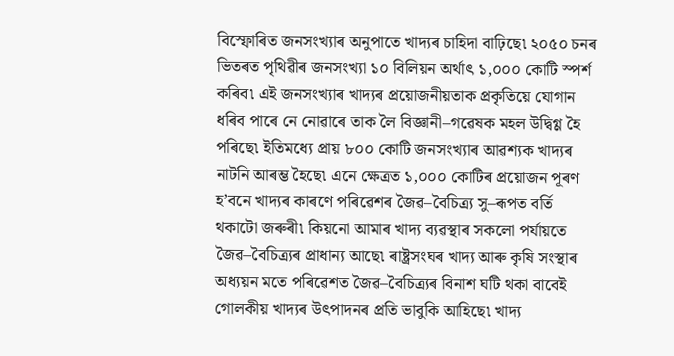বিস্ফোৰিত জনসংখ্যাৰ অনুপাতে খাদ্যৰ চাহিদা বাঢ়িছে৷ ২০৫০ চনৰ ভিতৰত পৃথিৱীৰ জনসংখ্যা ১০ বিলিয়ন অর্থাৎ ১,০০০ কোটি স্পর্শ কৰিব৷ এই জনসংখ্যাৰ খাদ্যৰ প্রয়োজনীয়তাক প্রকৃতিয়ে যোগান ধৰিব পাৰে নে নোৱাৰে তাক লৈ বিজ্ঞানী–গৱেষক মহল উদ্বিগ্ণ হৈ পৰিছে৷ ইতিমধ্যে প্রায় ৮০০ কোটি জনসংখ্যাৰ আৱশ্যক খাদ্যৰ নাটনি আৰম্ভ হৈছে৷ এনে ক্ষেত্রত ১,০০০ কোটিৰ প্রয়োজন পূৰণ হ’বনে খাদ্যৰ কাৰণে পৰিৱেশৰ জৈৱ–বৈচিত্র্য সু–ৰূপত বর্তি থকাটো জৰুৰী৷ কিয়নো আমাৰ খাদ্য ব্যৱস্থাৰ সকলো পর্যায়তে জৈৱ–বৈচিত্র্যৰ প্রাধান্য আছে৷ ৰাষ্ট্রসংঘৰ খাদ্য আৰু কৃষি সংস্থাৰ অধ্যয়ন মতে পৰিৱেশত জৈৱ–বৈচিত্র্যৰ বিনাশ ঘটি থকা বাবেই গোলকীয় খাদ্যৰ উৎপাদনৰ প্রতি ভাবুকি আহিছে৷ খাদ্য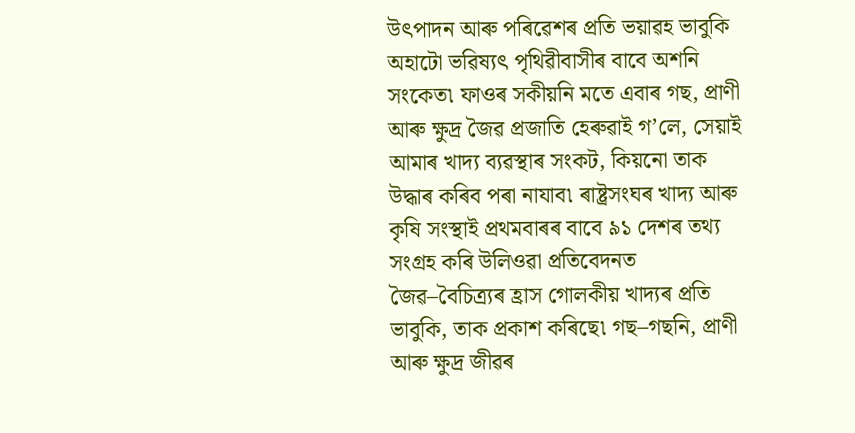উৎপাদন আৰু পৰিৱেশৰ প্রতি ভয়াৱহ ভাবুকি অহাটো ভৱিষ্যৎ পৃথিৱীবাসীৰ বাবে অশনি সংকেত৷ ফাওৰ সকীয়নি মতে এবাৰ গছ, প্রাণী আৰু ক্ষুদ্র জৈৱ প্রজাতি হেৰুৱাই গ’লে, সেয়াই আমাৰ খাদ্য ব্যৱস্থাৰ সংকট, কিয়নো তাক উদ্ধাৰ কৰিব পৰা নাযাব৷ ৰাষ্ট্রসংঘৰ খাদ্য আৰু কৃষি সংস্থাই প্রথমবাৰৰ বাবে ৯১ দেশৰ তথ্য সংগ্রহ কৰি উলিওৱা প্রতিবেদনত জৈৱ–বৈচিত্র্যৰ হ্রাস গোলকীয় খাদ্যৰ প্রতি ভাবুকি, তাক প্রকাশ কৰিছে৷ গছ–গছনি, প্রাণী আৰু ক্ষুদ্র জীৱৰ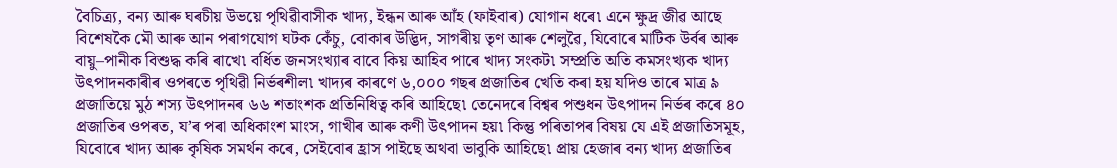বৈচিত্র্য, বন্য আৰু ঘৰচীয় উভয়ে পৃথিৱীবাসীক খাদ্য, ইন্ধন আৰু আঁহ (ফাইবাৰ) যোগান ধৰে৷ এনে ক্ষুদ্র জীৱ আছে বিশেষকৈ মৌ আৰু আন পৰাগযোগ ঘটক কেঁচু, বোকাৰ উদ্ভিদ, সাগৰীয় তৃণ আৰু শেলুৱৈ, যিবোৰে মাটিক উর্বৰ আৰু বায়ু–পানীক বিশুদ্ধ কৰি ৰাখে৷ বর্ধিত জনসংখ্যাৰ বাবে কিয় আহিব পাৰে খাদ্য সংকট৷ সম্প্রতি অতি কমসংখ্যক খাদ্য উৎপাদনকাৰীৰ ওপৰতে পৃথিৱী নির্ভৰশীল৷ খাদ্যৰ কাৰণে ৬,০০০ গছৰ প্রজাতিৰ খেতি কৰা হয় যদিও তাৰে মাত্র ৯ প্রজাতিয়ে মুঠ শস্য উৎপাদনৰ ৬৬ শতাংশক প্রতিনিধিত্ব কৰি আহিছে৷ তেনেদৰে বিশ্বৰ পশুধন উৎপাদন নির্ভৰ কৰে ৪০ প্রজাতিৰ ওপৰত, য’ৰ পৰা অধিকাংশ মাংস, গাখীৰ আৰু কণী উৎপাদন হয়৷ কিন্তু পৰিতাপৰ বিষয় যে এই প্রজাতিসমূহ, যিবোৰে খাদ্য আৰু কৃষিক সমর্থন কৰে, সেইবোৰ হ্রাস পাইছে অথবা ভাবুকি আহিছে৷ প্রায় হেজাৰ বন্য খাদ্য প্রজাতিৰ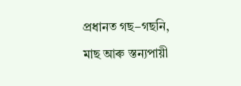প্রধানত গছ–গছনি, মাছ আৰু স্তন্যপায়ী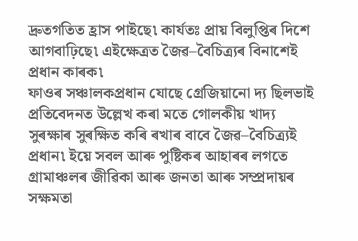দ্রুতগতিত হ্রাস পাইছে৷ কার্যতঃ প্রায় বিলুপ্তিৰ দিশে আগবাঢ়িছে৷ এইক্ষেত্রত জৈৱ–বৈচিত্র্যৰ বিনাশেই প্রধান কাৰক৷
ফাওৰ সঞ্চালকপ্রধান যোছে গ্রেজিয়ানো দ্য ছিলভাই প্রতিবেদনত উল্লেখ কৰা মতে গোলকীয় খাদ্য সুৰক্ষাৰ সুৰক্ষিত কৰি ৰখাৰ বাবে জৈৱ–বৈচিত্র্যই প্রধান৷ ইয়ে সবল আৰু পুষ্টিকৰ আহাৰৰ লগতে গ্রামাঞ্চলৰ জীৱিকা আৰু জনতা আৰু সম্প্রদায়ৰ সক্ষমতা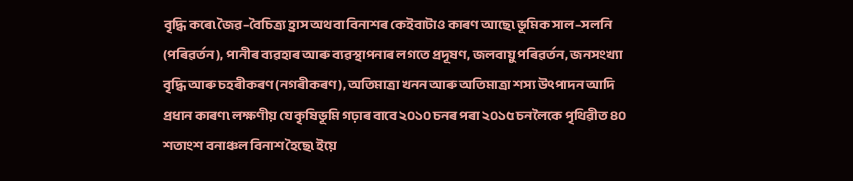বৃদ্ধি কৰে৷ জৈৱ–বৈচিত্র্য হ্রাস অথবা বিনাশৰ কেইবাটাও কাৰণ আছে৷ ভূমিক সাল–সলনি (পৰিৱর্তন), পানীৰ ব্যৱহাৰ আৰু ব্যৱস্থাপনাৰ লগতে প্রদূষণ, জলবায়ু পৰিৱর্তন, জনসংখ্যা বৃদ্ধি আৰু চহৰীকৰণ (নগৰীকৰণ), অতিমাত্রা খনন আৰু অতিমাত্রা শস্য উৎপাদন আদি প্রধান কাৰণ৷ লক্ষণীয় যে কৃষিভূমি গঢ়াৰ বাবে ২০১০ চনৰ পৰা ২০১৫ চনলৈকে পৃথিৱীত ৪০ শতাংশ বনাঞ্চল বিনাশ হৈছে৷ ইয়ে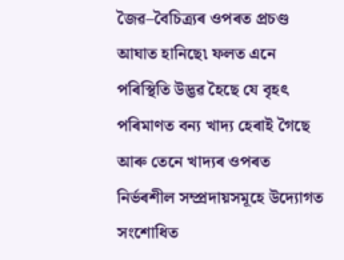জৈৱ–বৈচিত্র্যৰ ওপৰত প্রচণ্ড আঘাত হানিছে৷ ফলত এনে পৰিস্থিতি উদ্ভৱ হৈছে যে বৃহৎ পৰিমাণত বন্য খাদ্য হেৰাই গৈছে আৰু তেনে খাদ্যৰ ওপৰত নির্ভৰশীল সম্প্রদায়সমূহে উদ্যোগত সংশোধিত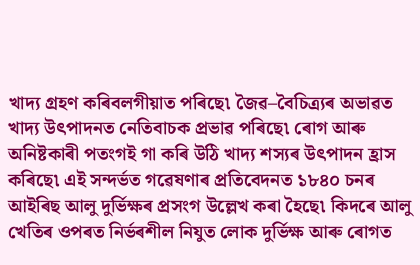খাদ্য গ্রহণ কৰিবলগীয়াত পৰিছে৷ জৈৱ–বৈচিত্র্যৰ অভাৱত খাদ্য উৎপাদনত নেতিবাচক প্রভাৱ পৰিছে৷ ৰোগ আৰু অনিষ্টকাৰী পতংগই গা কৰি উঠি খাদ্য শস্যৰ উৎপাদন হ্রাস কৰিছে৷ এই সন্দর্ভত গৱেষণাৰ প্রতিবেদনত ১৮৪০ চনৰ আইৰিছ আলু দুর্ভিক্ষৰ প্রসংগ উল্লেখ কৰা হৈছে৷ কিদৰে আলু খেতিৰ ওপৰত নির্ভৰশীল নিযুত লোক দুর্ভিক্ষ আৰু ৰোগত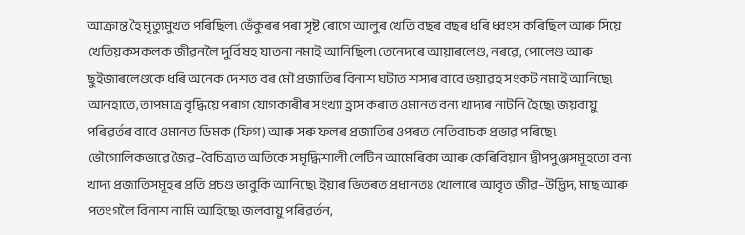আক্রান্ত হৈ মৃত্যুমুখত পৰিছিল৷ ভেঁকুৰৰ পৰা সৃষ্ট ৰোগে আলুৰ খেতি বছৰ বছৰ ধৰি ধ্বংস কৰিছিল আৰু সিয়ে খেতিয়কসকলক জীৱনলৈ দুর্বিষহ যাতনা নমাই আনিছিল৷ তেনেদৰে আয়াৰলেণ্ড, নৰৱে, পোলেণ্ড আৰু ছুইজাৰলেণ্ডকে ধৰি অনেক দেশত বৰ মৌ প্রজাতিৰ বিনাশ ঘটাত শস্যৰ বাবে ভয়াৱহ সংকট নমাই আনিছে৷ আনহাতে, তাপমাত্র বৃদ্ধিয়ে পৰাগ যোগকাৰীৰ সংখ্যা হ্রাস কৰাত ওমানত বন্য খাদ্যৰ নাটনি হৈছে৷ জয়বায়ু পৰিৱর্তৰ বাবে ওমানত ডিমক (ফিগ) আৰু সৰু ফলৰ প্রজাতিৰ ওপৰত নেতিবাচক প্রভাৱ পৰিছে৷ ভৌগোলিকভাৱে জৈৱ–বৈচিত্র্যত অতিকে সমৃদ্ধিশালী লেটিন আমেৰিকা আৰু কেৰিবিয়ান দ্বীপপুঞ্জসমূহতো বন্য খাদ্য প্রজাতিসমূহৰ প্রতি প্রচণ্ড ভাবুকি আনিছে৷ ইয়াৰ ভিতৰত প্রধানতঃ খোলাৰে আবৃত জীৱ–উদ্ভিদ, মাছ আৰু পতংগলৈ বিনাশ নামি আহিছে৷ জলবায়ু পৰিৱর্তন,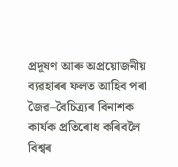প্রদূষণ আৰু অপ্রয়োজনীয় ব্যৱহাৰৰ ফলত আহিব পৰা জৈৱ–বৈচিত্র্যৰ বিনাশক কার্যক প্রতিৰোধ কৰিবলৈ বিশ্বৰ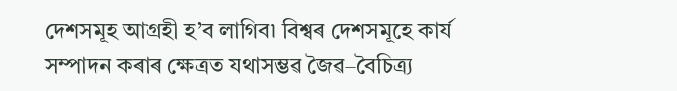দেশসমূহ আগ্রহী হ’ব লাগিব৷ বিশ্বৰ দেশসমূহে কার্য সম্পাদন কৰাৰ ক্ষেত্রত যথাসম্ভৱ জৈৱ–বৈচিত্র্য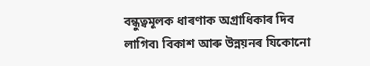বন্ধুত্বমূলক ধাৰণাক অগ্রাধিকাৰ দিব লাগিব৷ বিকাশ আৰু উন্নয়নৰ যিকোনো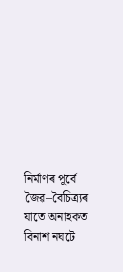নির্মাণৰ পূর্বে জৈৱ–বৈচিত্র্যৰ যাতে অনাহকত বিনাশ নঘটে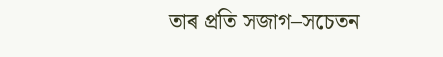তাৰ প্রতি সজাগ–সচেতন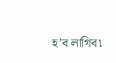হ’ব লাগিব৷